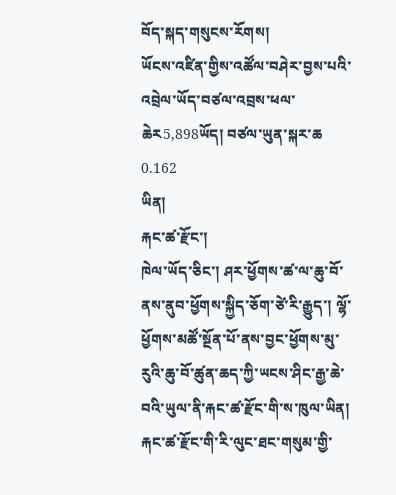བོད་སྐད་གསུངས་རོགས།
ཡོངས་འཛིན་གྱིས་འཚོལ་བཤེར་བྱས་པའི་འབྲེལ་ཡོད་བཙལ་འབྲས་ཕལ་ཆེར5,898ཡོད། བཙལ་ཡུན་སྐར་ཆ 0.162
ཡིན།
རྐང་ཚ་རྫོང་།
ཁེལ་ཡོད་ཅིང་། ཤར་ཕྱོགས་ཚ་ལ་ཆུ་བོ་ནས་ནུབ་ཕྱོགས་སྐྱིད་ཅོག་ཙེ་རི་རྒྱུད་། ལྷོ་ཕྱོགས་མཚོ་སྔོན་པོ་ནས་བྱང་ཕྱོགས་མུ་རུའི་ཆུ་བོ་ཚུན་ཆད་ཀྱི་ཡངས་ཤིང་རྒྱ་ཆེ་བའི་ཡུལ་ནི་རྐང་ཚ་རྫོང་གི་ས་ཁུལ་ཡིན། རྐང་ཚ་རྫོང་གི་རི་ལུང་ཐང་གསུམ་གྱི་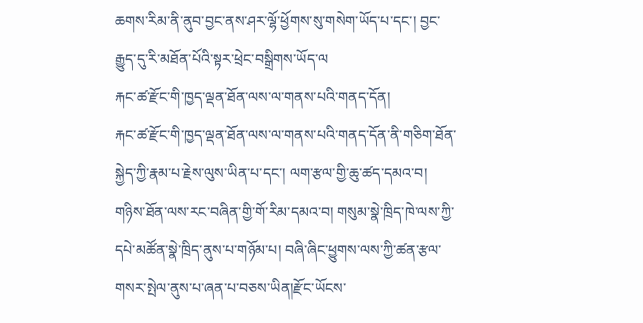ཆགས་རིམ་ནི་ནུབ་བྱང་ནས་ཤར་ལྷོ་ཕྱོགས་སུ་གསེག་ཡོད་པ་དང་། བྱང་རྒྱུད་དུ་རི་མཐོན་པོའི་སྟར་ཕྲེང་བསྒྲིགས་ཡོད་ལ
རྐང་ཚ་རྫོང་གི་ཁྱད་ལྡན་ཐོན་ལས་ལ་གནས་པའི་གནད་དོན།
རྐང་ཚ་རྫོང་གི་ཁྱད་ལྡན་ཐོན་ལས་ལ་གནས་པའི་གནད་དོན་ནི་གཅིག་ཐོན་སྐྱེད་ཀྱི་རྣམ་པ་རྗེས་ལུས་ཡིན་པ་དང་། ལག་རྩལ་གྱི་ཆུ་ཚད་དམའ་བ། གཉིས་ཐོན་ལས་རང་བཞིན་གྱི་གོ་རིམ་དམའ་བ། གསུམ་སྣེ་ཁྲིད་ཁེ་ལས་ཀྱི་དཔེ་མཚོན་སྣེ་ཁྲིད་ནུས་པ་གཉོམ་པ། བཞི་ཞིང་ཕྱུགས་ལས་ཀྱི་ཚན་རྩལ་གསར་སྤེལ་ནུས་པ་ཞན་པ་བཅས་ཡིན།རྫོང་ཡོངས་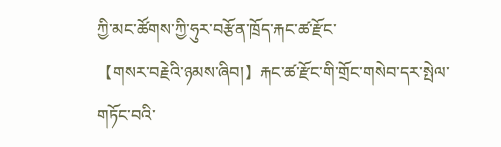ཀྱི་མང་ཚོགས་ཀྱི་ཧུར་བརྩོན་ཁྲོད་རྐང་ཚ་རྫོང་
【གསར་བརྗེའི་ཉམས་ཞིབ།】རྐང་ཚ་རྫོང་གི་གྲོང་གསེབ་དར་སྤེལ་གཏོང་བའི་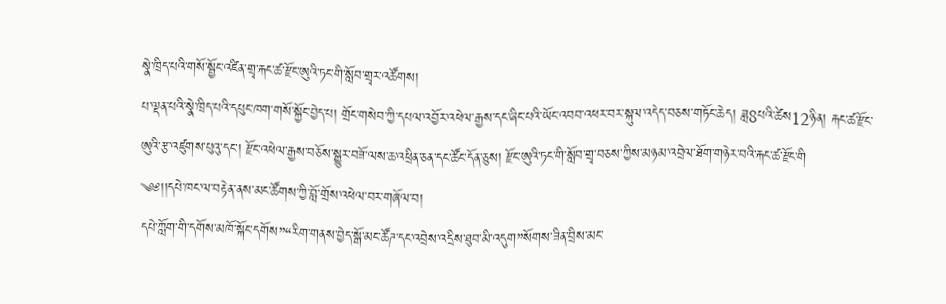སྣེ་ཁྲིད་པའི་གསོ་སྦྱོང་འཛིན་གྲྭ་རྐང་ཚ་རྫོང་ཨུའི་ཏང་གི་སློབ་གྲྭར་འཚོགས།
པ་ལྡན་པའི་སྣེ་ཁྲིད་པའི་དཔུང་ཁག་གསོ་སྐྱོང་བྱེད་པ། གྲོང་གསེབ་ཀྱི་དཔལ་འབྱོར་འཕེལ་རྒྱས་དང་ཞིང་པའི་ཡོང་འབབ་འཕར་བར་སྐུལ་འདེད་བཅས་གཏོང་ཆེད། ཟླ8པའི་ཚེས12ཉིན། རྐང་ཚ་རྫོང་ཨུའི་རྩ་འཛུགས་པུའུ་དང་། རྫོང་འཕེལ་རྒྱས་བཅོས་སྒྱུར་བཟོ་ལས་ཆ་འཕྲིན་ཅན་དང་ཚོང་དོན་ཅུས། རྫོང་ཨུའི་ཏང་གི་སློབ་གྲྭ་བཅས་ཀྱིས་མཉམ་འབྲེལ་ཐོག་གཉེར་བའི་རྐང་ཚ་རྫོང་གི
༄༅།།དཔེ་ཁང་ལ་བརྟེན་ནས་མང་ཚོགས་ཀྱི་བློ་གྲོས་འཕེལ་བར་གཞོལ་བ།
དཔེ་ཀློག་གི་དགོས་མཁོ་སྐོང་དགོས”“རིག་གནས་བྱེད་སྒོ་མང་ཚོཌ་དང་འབྲེས་འདྲིས་ཐུབ་མི་འདུག”སོགས་ཟིན་བྲིས་མང་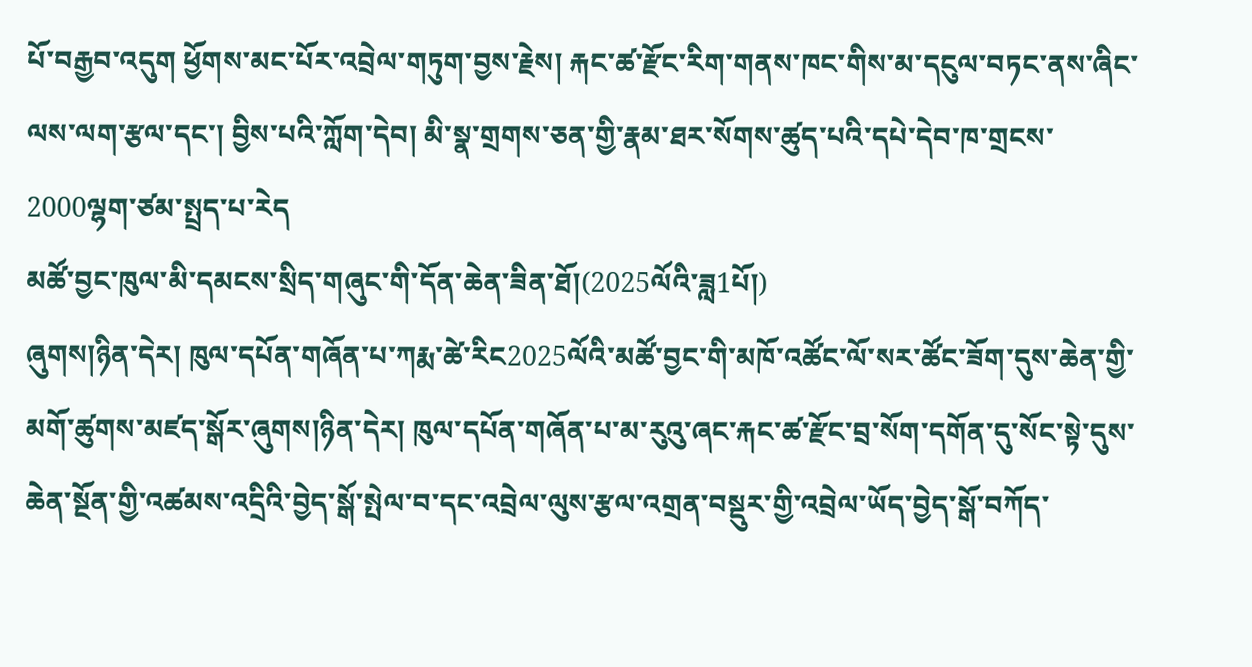པོ་བརྒྱབ་འདུག ཕྱོགས་མང་པོར་འབྲེལ་གཏུག་བྱས་རྗེས། རྐང་ཚ་རྫོང་རིག་གནས་ཁང་གིས་མ་དངུལ་བཏང་ནས་ཞིང་ལས་ལག་རྩལ་དང་། བྱིས་པའི་ཀློག་དེབ། མི་སྣ་གྲགས་ཅན་གྱི་རྣམ་ཐར་སོགས་ཚུད་པའི་དཔེ་དེབ་ཁ་གྲངས་2000ལྷག་ཙམ་སྤྲད་པ་རེད
མཚོ་བྱང་ཁུལ་མི་དམངས་སྲིད་གཞུང་གི་དོན་ཆེན་ཟིན་ཐོ།(2025ལོའི་ཟླ1པོ།)
ཞུགས།ཉིན་དེར། ཁུལ་དཔོན་གཞོན་པ་ཀརྨ་ཚེ་རིང2025ལོའི་མཚོ་བྱང་གི་མཁོ་འཚོང་ལོ་སར་ཚོང་ཟོག་དུས་ཆེན་གྱི་མགོ་ཚུགས་མཛད་སྒོར་ཞུགས།ཉིན་དེར། ཁུལ་དཔོན་གཞོན་པ་མ་རུའུ་ཞང་རྐང་ཚ་རྫོང་བྲ་སོག་དགོན་དུ་སོང་སྟེ་དུས་ཆེན་སྔོན་གྱི་འཚམས་འདྲིའི་བྱེད་སྒོ་སྤེལ་བ་དང་འབྲེལ་ལུས་རྩལ་འགྲན་བསྡུར་གྱི་འབྲེལ་ཡོད་བྱེད་སྒོ་བཀོད་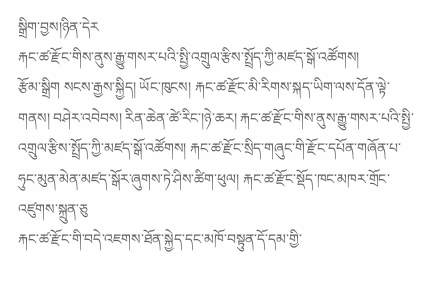སྒྲིག་བྱས།ཉིན་དེར
རྐང་ཚ་རྫོང་གིས་ནུས་རྒྱུ་གསར་པའི་སྤྱི་འགྲུལ་རྩིས་སྤྲོད་ཀྱི་མཛད་སྒོ་འཚོགས།
རྩོམ་སྒྲིག སངས་རྒྱས་སྐྱིད། ཡོང་ཁུངས། རྐང་ཚ་རྫོང་མི་རིགས་སྐད་ཡིག་ལས་དོན་ལྟེ་གནས། བཤེར་འབེབས། རིན་ཆེན་ཚེ་རིང་།ཉེ་ཆར། རྐང་ཚ་རྫོང་གིས་ནུས་རྒྱུ་གསར་པའི་སྤྱི་འགྲུལ་རྩིས་སྤྲོད་ཀྱི་མཛད་སྒོ་འཚོགས། རྐང་ཚ་རྫོང་སྲིད་གཞུང་གི་རྫོང་དཔོན་གཞོན་པ་ཧུང་མུན་མེན་མཛད་སྒོར་ཞུགས་ཏེ་ཤིས་ཚིག་ཕུལ། རྐང་ཚ་རྫོང་སྡོད་ཁང་མཁར་གྲོང་འཛུགས་སྐྲུན་ཅུ
རྐང་ཚ་རྫོང་གི་བདེ་འཇགས་ཐོན་སྐྱེད་དང་མཁོ་བསྟུན་དོ་དམ་གྱི་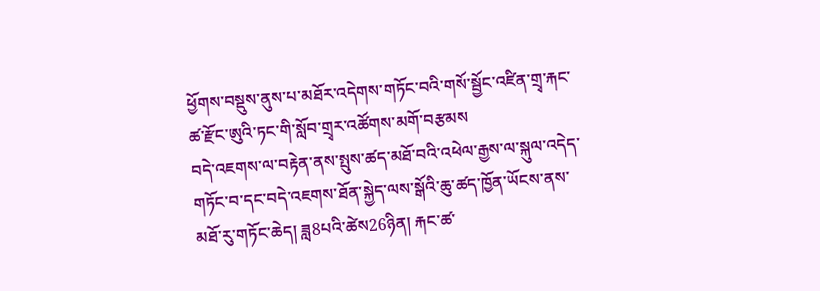ཕྱོགས་བསྡུས་ནུས་པ་མཐོར་འདེགས་གཏོང་བའི་གསོ་སྦྱོང་འཛིན་གྲྭ་རྐང་ཚ་རྫོང་ཨུའི་ཏང་གི་སློབ་གྲྭར་འཚོགས་མགོ་བརྩམས
བདེ་འཇགས་ལ་བརྟེན་ནས་སྤུས་ཚད་མཐོ་བའི་འཕེལ་རྒྱས་ལ་སྐུལ་འདེད་གཏོང་བ་དང་བདེ་འཇགས་ཐོན་སྐྱེད་ལས་སྒོའི་ཆུ་ཚད་ཁྱོན་ཡོངས་ནས་མཐོ་རུ་གཏོང་ཆེད། ཟླ8པའི་ཚེས26ཉིན། རྐང་ཚ་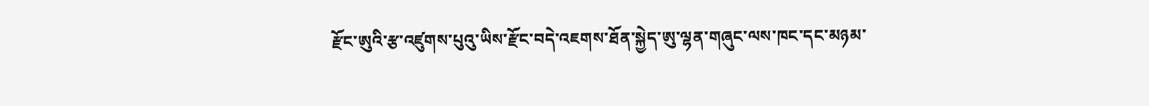རྫོང་ཨུའི་རྩ་འཛུགས་པུའུ་ཡིས་རྫོང་བདེ་འཇགས་ཐོན་སྐྱེད་ཨུ་ལྷན་གཞུང་ལས་ཁང་དང་མཉམ་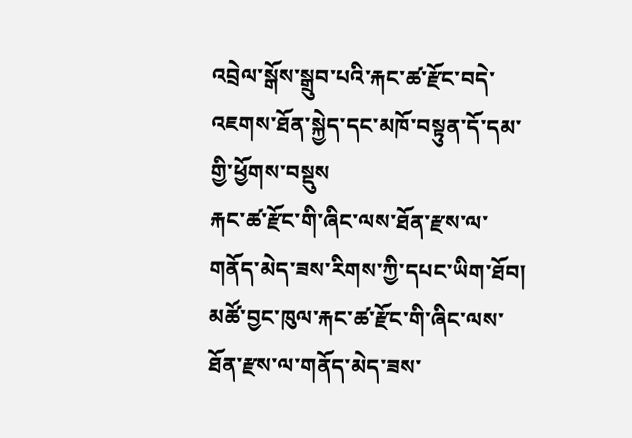འབྲེལ་སྒོས་སྒྲུབ་པའི་རྐང་ཚ་རྫོང་བདེ་འཇགས་ཐོན་སྐྱེད་དང་མཁོ་བསྟུན་དོ་དམ་གྱི་ཕྱོགས་བསྡུས
རྐང་ཚ་རྫོང་གི་ཞིང་ལས་ཐོན་རྫས་ལ་གནོད་མེད་ཟས་རིགས་ཀྱི་དཔང་ཡིག་ཐོབ།
མཚོ་བྱང་ཁུལ་རྐང་ཚ་རྫོང་གི་ཞིང་ལས་ཐོན་རྫས་ལ་གནོད་མེད་ཟས་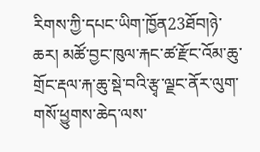རིགས་ཀྱི་དཔང་ཡིག་ཁྱོན23ཐོབ།ཉེ་ཆར། མཚོ་བྱང་ཁུལ་རྐང་ཚ་རྫོང་འོམ་ཆུ་གྲོང་རྡལ་རྐ་ཆུ་སྡེ་བའི་རྩྭ་ལྗང་ནོར་ལུག་གསོ་ཕྱུགས་ཆེད་ལས་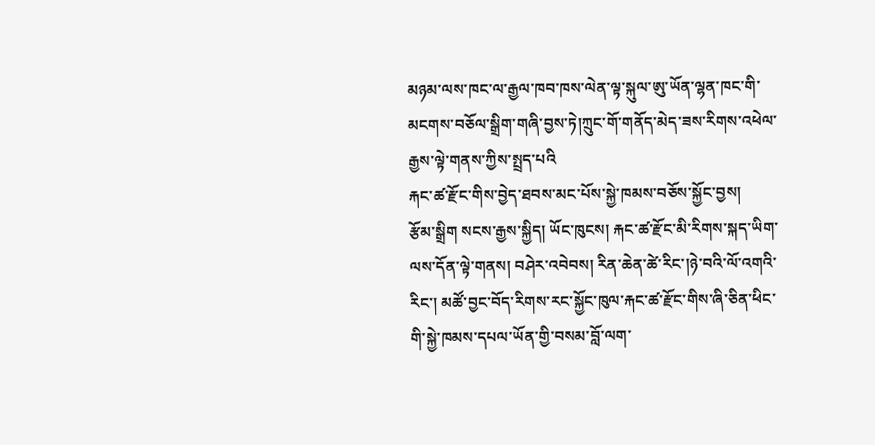མཉམ་ལས་ཁང་ལ་རྒྱལ་ཁབ་ཁས་ལེན་ལྟ་སྐུལ་ཨུ་ཡོན་ལྷན་ཁང་གི་མངགས་བཅོལ་སྒྲིག་གཞི་བྱས་ཏེ།ཀྲུང་གོ་གནོད་མེད་ཟས་རིགས་འཕེལ་རྒྱས་ལྟེ་གནས་ཀྱིས་སྤྲད་པའི
རྐང་ཚ་རྫོང་གིས་བྱེད་ཐབས་མང་པོས་སྐྱེ་ཁམས་བཅོས་སྐྱོང་བྱས།
རྩོམ་སྒྲིག སངས་རྒྱས་སྐྱིད། ཡོང་ཁུངས། རྐང་ཚ་རྫོང་མི་རིགས་སྐད་ཡིག་ལས་དོན་ལྟེ་གནས། བཤེར་འབེབས། རིན་ཆེན་ཚེ་རིང་།ཉེ་བའི་ལོ་འགའི་རིང་། མཚོ་བྱང་བོད་རིགས་རང་སྐྱོང་ཁུལ་རྐང་ཚ་རྫོང་གིས་ཞི་ཅིན་ཕིང་གི་སྐྱེ་ཁམས་དཔལ་ཡོན་གྱི་བསམ་བློ་ལག་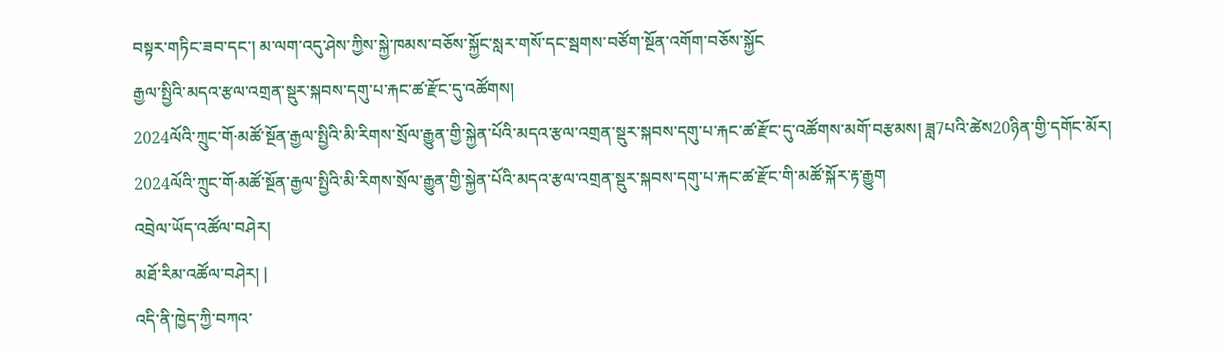བསྟར་གཏིང་ཟབ་དང་། མ་ལག་འདུ་ཤེས་ཀྱིས་སྐྱེ་ཁམས་བཅོས་སྐྱོང་སླར་གསོ་དང་སྦགས་བཙོག་སྔོན་འགོག་བཅོས་སྐྱོང
རྒྱལ་སྤྱིའི་མདའ་རྩལ་འགྲན་སྡུར་སྐབས་དགུ་པ་རྐང་ཚ་རྫོང་དུ་འཚོགས།
2024ལོའི་ཀྲུང་གོ·མཚོ་སྔོན་རྒྱལ་སྤྱིའི་མི་རིགས་སྲོལ་རྒྱུན་གྱི་སྐྱེན་པོའི་མདའ་རྩལ་འགྲན་སྡུར་སྐབས་དགུ་པ་རྐང་ཚ་རྫོང་དུ་འཚོགས་མགོ་བརྩམས། ཟླ7པའི་ཚེས20ཉིན་གྱི་དགོང་མོར། 2024ལོའི་ཀྲུང་གོ·མཚོ་སྔོན་རྒྱལ་སྤྱིའི་མི་རིགས་སྲོལ་རྒྱུན་གྱི་སྐྱེན་པོའི་མདའ་རྩལ་འགྲན་སྡུར་སྐབས་དགུ་པ་རྐང་ཚ་རྫོང་གི་མཚོ་སྐོར་རྟ་རྒྱུག
འབྲེལ་ཡོད་འཚོལ་བཤེར།
མཐོ་རིམ་འཚོལ་བཤེར། |
འདི་ནི་ཁྱེད་ཀྱི་བཀའ་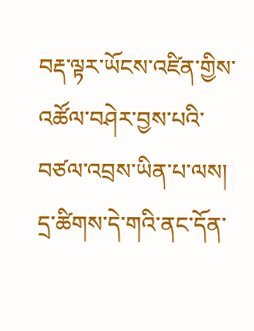བརྡ་ལྟར་ཡོངས་འཛིན་གྱིས་འཚོལ་བཤེར་བྱས་པའི་བཙལ་འབྲས་ཡིན་པ་ལས། དྲ་ཚིགས་དེ་གའི་ནང་དོན་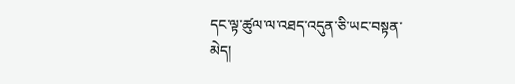དང་ལྟ་ཚུལ་ལ་འཐད་འདུན་ཅི་ཡང་བསྟན་མེད།